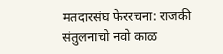मतदारसंघ फेररचना: राजकी संतुलनाचो नवो काळ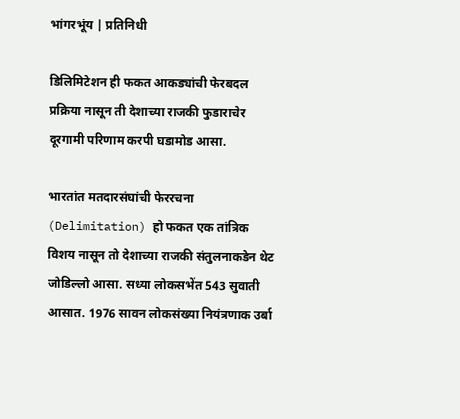भांगरभूंय | प्रतिनिधी

डिलिमिटेशन ही फकत आकड्यांची फेरबदल प्रक्रिया नासून ती देशाच्या राजकी फुडाराचेर दूरगामी परिणाम करपी घडामोड आसा.

भारतांत मतदारसंघांची फेररचना (Delimitation) हो फकत एक तांत्रिक विशय नासून तो देशाच्या राजकी संतुलनाकडेन थेट जोडिल्लो आसा. सध्या लोकसभेंत 543 सुवाती आसात. 1976 सावन लोकसंख्या नियंत्रणाक उर्बा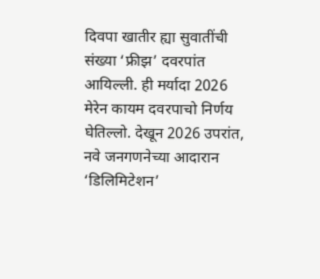दिवपा खातीर ह्या सुवातींची संख्या ‘फ्रीझ’ दवरपांत आयिल्ली. ही मर्यादा 2026 मेरेन कायम दवरपाचो निर्णय घेतिल्लो. देखून 2026 उपरांत, नवे जनगणनेच्या आदारान ‘डिलिमिटेशन’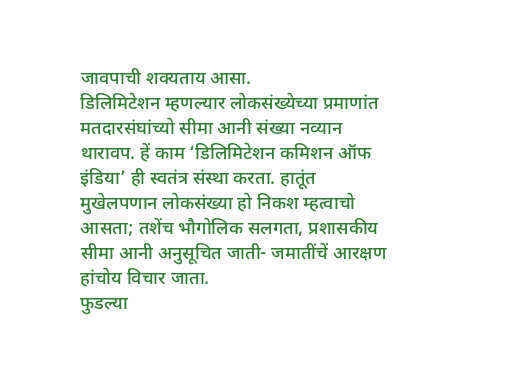जावपाची शक्यताय आसा.
डिलिमिटेशन म्हणल्यार लोकसंख्येच्या प्रमाणांत मतदारसंघांच्यो सीमा आनी संख्या नव्यान थारावप. हें काम ‘डिलिमिटेशन कमिशन ऑफ इंडिया’ ही स्वतंत्र संस्था करता. हातूंत मुखेलपणान लोकसंख्या हो निकश म्हत्वाचो आसता; तशेंच भौगोलिक सलगता, प्रशासकीय सीमा आनी अनुसूचित जाती- जमातींचें आरक्षण हांचोय विचार जाता.
फुडल्या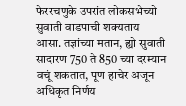फेररचणुके उपरांत लोकसभेच्यो सुवाती वाडपाची शक्यताय आसा. तज्ञांच्या मतान, ह्यो सुवाती सादारण 750 ते 850 च्या दरम्यान वचूं शकतात, पूण हाचेर अजून अधिकृत निर्णय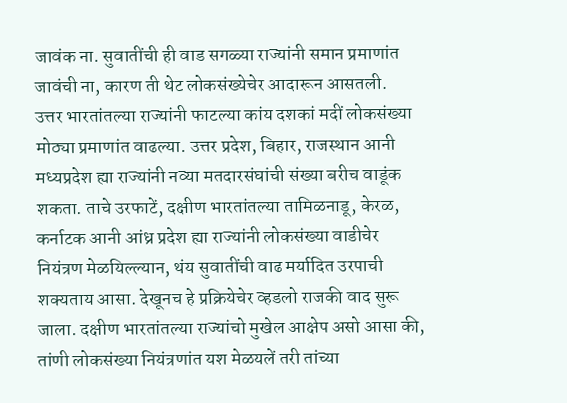जावंक ना. सुवातींची ही वाड सगळ्या राज्यांनी समान प्रमाणांत जावंची ना, कारण ती थेट लोकसंख्येचेर आदारून आसतली.
उत्तर भारतांतल्या राज्यांनी फाटल्या कांय दशकां मदीं लोकसंख्या मोठ्या प्रमाणांत वाढल्या. उत्तर प्रदेश, बिहार, राजस्थान आनी मध्यप्रदेश ह्या राज्यांनी नव्या मतदारसंघांची संख्या बरीच वाडूंक शकता. ताचे उरफाटें, दक्षीण भारतांतल्या तामिळनाडू, केरळ, कर्नाटक आनी आंध्र प्रदेश ह्या राज्यांनी लोकसंख्या वाडीचेर नियंत्रण मेळयिल्ल्यान, थंय सुवातींची वाढ मर्यादित उरपाची शक्यताय आसा. देखूनच हे प्रक्रियेचेर व्हडलो राजकी वाद सुरू जाला. दक्षीण भारतांतल्या राज्यांचो मुखेल आक्षेप असो आसा की, तांणी लोकसंख्या नियंत्रणांत यश मेळयलें तरी तांच्या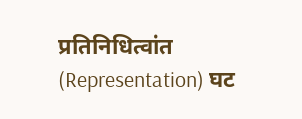प्रतिनिधित्वांत (Representation) घट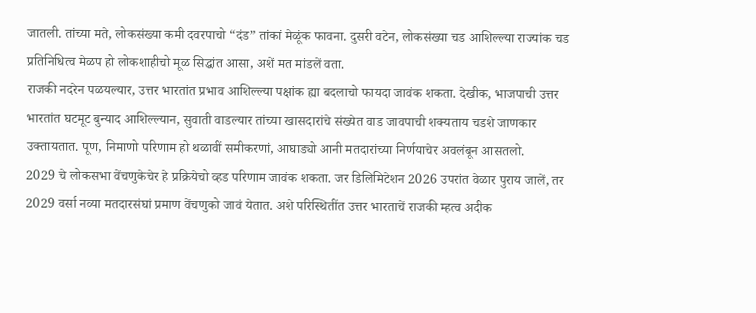जातली. तांच्या मते, लोकसंख्या कमी दवरपाचो “दंड” तांकां मेळूंक फावना. दुसरी वटेन, लोकसंख्या चड आशिल्ल्या राज्यांक चड प्रतिनिधित्व मेळप हो लोकशाहीचो मूळ सिद्धांत आसा, अशें मत मांडलें वता.
राजकी नदरेन पळयल्यार, उत्तर भारतांत प्रभाव आशिल्ल्या पक्षांक ह्या बदलाचो फायदा जावंक शकता. देखीक, भाजपाची उत्तर भारतांत घटमूट बुन्याद आशिल्ल्यान, सुवाती वाडल्यार तांच्या खासदारांचे संख्येत वाड जावपाची शक्यताय चडशे जाणकार उक्तायतात. पूण, निमाणो परिणाम हो थळावीं समीकरणां, आघाड्यो आनी मतदारांच्या निर्णयाचेर अवलंबून आसतलो.
2029 चे लोकसभा वेंचणुकेचेर हे प्रक्रियेचो व्हड परिणाम जावंक शकता. जर डिलिमिटेशन 2026 उपरांत वेळार पुराय जालें, तर 2029 वर्सा नव्या मतदारसंघां प्रमाण वेंचणुको जावं येतात. अशे परिस्थितींत उत्तर भारताचें राजकी म्हत्व अदीक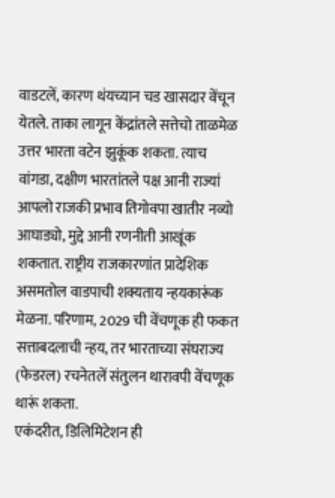वाडटलें, कारण थंयच्यान चड खासदार वेंचून येतले. ताका लागून केंद्रांतले सत्तेचो ताळमेळ उत्तर भारता वटेन झुकूंक शकता. त्याच वांगडा, दक्षीण भारतांतले पक्ष आनी राज्यां आपलो राजकी प्रभाव तिगोवपा खातीर नव्यो आघाड्यो, मुद्दे आनी रणनीती आखूंक शकतात. राष्ट्रीय राजकारणांत प्रादेशिक असमतोल वाडपाची शक्यताय न्हयकारूंक मेळना. परिणाम, 2029 ची वेंचणूक ही फकत सत्ताबदलाची न्हय, तर भारताच्या संघराज्य (फेडरल) रचनेतलें संतुलन थारावपी वेंचणूक थारूं शकता.
एकंदरीत, डिलिमिटेशन ही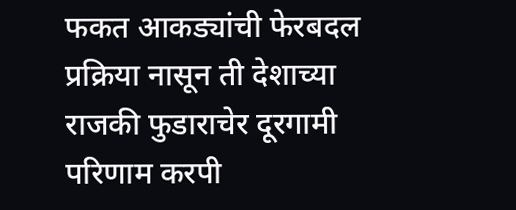फकत आकड्यांची फेरबदल प्रक्रिया नासून ती देशाच्या राजकी फुडाराचेर दूरगामी परिणाम करपी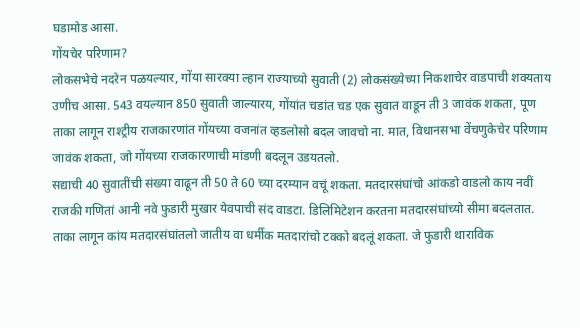घडामोड आसा.
गोंयचेर परिणाम?
लोकसभेचे नदरेन पळयल्यार, गोंया सारक्या ल्हान राज्याच्यो सुवाती (2) लोकसंख्येच्या निकशाचेर वाडपाची शक्यताय उणीच आसा. 543 वयल्यान 850 सुवाती जाल्यारय, गोंयांत चडांत चड एक सुवात वाडून ती 3 जावंक शकता, पूण ताका लागून राश्ट्रीय राजकारणांत गोंयच्या वजनांत व्हडलोसो बदल जावचो ना. मात, विधानसभा वेंचणुकेचेर परिणाम जावंक शकता, जो गोंयच्या राजकारणाची मांडणी बदलून उडयतलो.
सद्याची 40 सुवातींची संख्या वाढून ती 50 ते 60 च्या दरम्यान वचूं शकता. मतदारसंघांचो आंकडो वाडलो काय नवीं राजकी गणितां आनी नवे फुडारी मुखार येवपाची संद वाडटा. डिलिमिटेशन करतना मतदारसंघांच्यो सीमा बदलतात. ताका लागून कांय मतदारसंघांतलो जातीय वा धर्मीक मतदारांचो टक्को बदलूं शकता. जे फुडारी थाराविक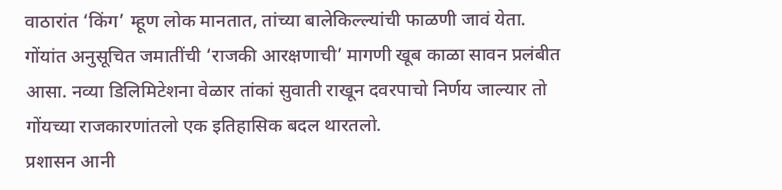वाठारांत ‘किंग’ म्हूण लोक मानतात, तांच्या बालेकिल्ल्यांची फाळणी जावं येता.
गोंयांत अनुसूचित जमातींची ‘राजकी आरक्षणाची’ मागणी खूब काळा सावन प्रलंबीत आसा. नव्या डिलिमिटेशना वेळार तांकां सुवाती राखून दवरपाचो निर्णय जाल्यार तो गोंयच्या राजकारणांतलो एक इतिहासिक बदल थारतलो.
प्रशासन आनी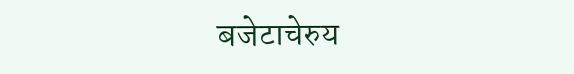बजेटाचेरुय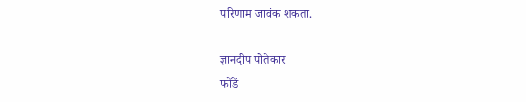परिणाम जावंक शकता.

ज्ञानदीप पोतेकार
फोंडें